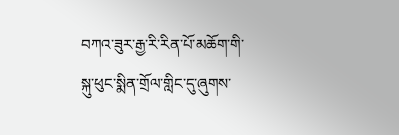བཀའ་ཟུར་རྒྱ་རི་རིན་པོ་མཆོག་གི་སྐུ་ཕུང་སྨིན་གྲོལ་གླིང་དུ་ཞུགས་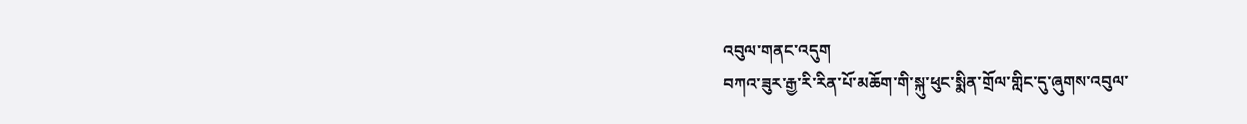འབུལ་གནང་འདུག
བཀའ་ཟུར་རྒྱ་རི་རིན་པོ་མཆོག་གི་སྐུ་ཕུང་སྨིན་གྲོལ་གླིང་དུ་ཞུགས་འབུལ་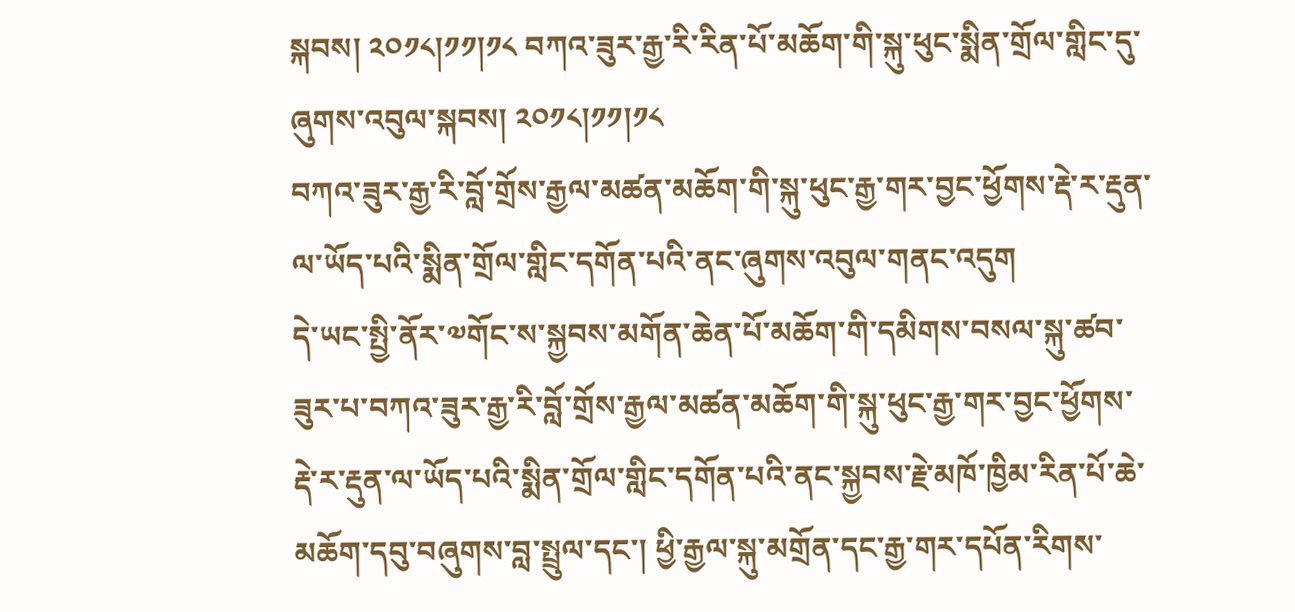སྐབས། ༢༠༡༨།༡༡།༡༨ བཀའ་ཟུར་རྒྱ་རི་རིན་པོ་མཆོག་གི་སྐུ་ཕུང་སྨིན་གྲོལ་གླིང་དུ་ཞུགས་འབུལ་སྐབས། ༢༠༡༨།༡༡།༡༨
བཀའ་ཟུར་རྒྱ་རི་བློ་གྲོས་རྒྱལ་མཚན་མཆོག་གི་སྐུ་ཕུང་རྒྱ་གར་བྱང་ཕྱོགས་རྡེ་ར་རྡུན་ལ་ཡོད་པའི་སྨིན་གྲོལ་གླིང་དགོན་པའི་ནང་ཞུགས་འབུལ་གནང་འདུག
དེ་ཡང་སྤྱི་ནོར་༧གོང་ས་སྐྱབས་མགོན་ཆེན་པོ་མཆོག་གི་དམིགས་བསལ་སྐུ་ཚབ་ཟུར་པ་བཀའ་ཟུར་རྒྱ་རི་བློ་གྲོས་རྒྱལ་མཚན་མཆོག་གི་སྐུ་ཕུང་རྒྱ་གར་བྱང་ཕྱོགས་རྡེ་ར་རྡུན་ལ་ཡོད་པའི་སྨིན་གྲོལ་གླིང་དགོན་པའི་ནང་སྐྱབས་རྗེ་མཁོ་ཁྱིམ་རིན་པོ་ཆེ་མཆོག་དབུ་བཞུགས་བླ་སྤྲུལ་དང་། ཕྱི་རྒྱལ་སྐུ་མགྲོན་དང་རྒྱ་གར་དཔོན་རིགས་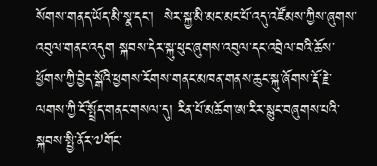སོགས་གནད་ཡོད་མི་སྣ་དང་།  སེར་སྐྱ་མི་མང་མང་པོ་འདུ་འཛོམས་ཀྱིས་ཞུགས་འབུལ་གནང་འདུག སྐབས་དེར་སྐུ་ཕུང་ཞུགས་འབུལ་དང་འབྲེལ་བའི་ཆོས་ཕྱོགས་ཀྱི་བྱེད་སྒོའི་ཕྱགས་རོགས་གནང་མཁན་གནས་ཆུང་སྐུ་ཞོགས་རྡོ་རྗེ་ལགས་ཀྱི་ངོ་སྤྲོད་གནང་གསལ་དུ། རིན་པོ་མཆོག་ཨ་རིར་སྙུང་བཞུགས་པའི་སྐབས་སྤྱི་ནོར་༧གོང་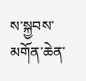ས་སྐྱབས་མགོན་ཆེན་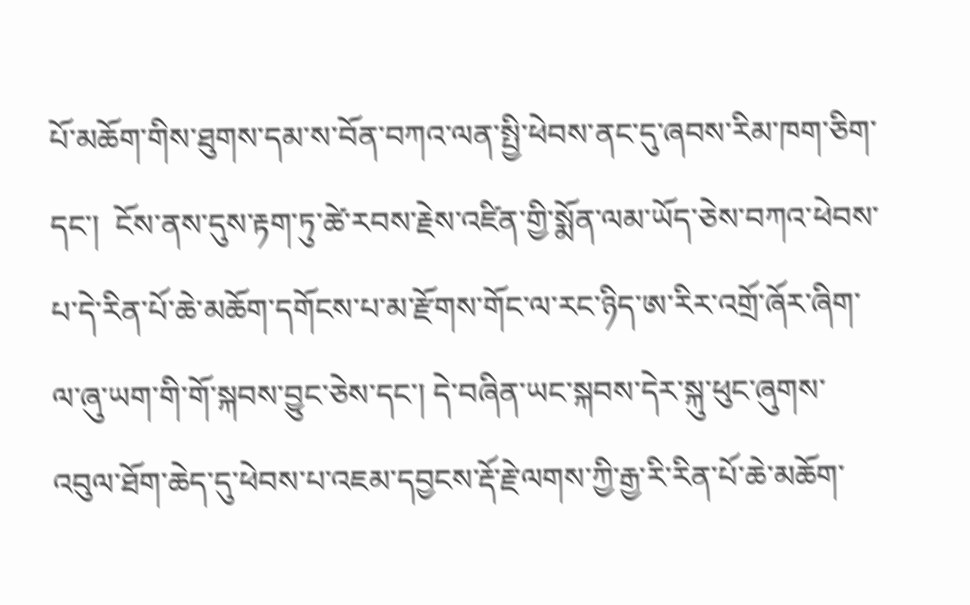པོ་མཆོག་གིས་ཐུགས་དམ་ས་བོན་བཀའ་ལན་སྤྱི་ཕེབས་ནང་དུ་ཞབས་རིམ་ཁག་ཅིག་དང་།  ངོས་ནས་དུས་རྟག་ཏུ་ཚེ་རབས་རྗེས་འཛིན་གྱི་སྨོན་ལམ་ཡོད་ཅེས་བཀའ་ཕེབས་པ་དེ་རིན་པོ་ཆེ་མཆོག་དགོངས་པ་མ་རྫོགས་གོང་ལ་རང་ཉིད་ཨ་རིར་འགྲོ་ཞོར་ཞིག་ལ་ཞུ་ཡག་གི་གོ་སྐབས་བྱུང་ཅེས་དང་། དེ་བཞིན་ཡང་སྐབས་དེར་སྐུ་ཕུང་ཞུགས་འབུལ་ཐོག་ཆེད་དུ་ཕེབས་པ་འཇམ་དབྱངས་རྡོ་རྗེ་ལགས་ཀྱི་རྒྱ་རི་རིན་པོ་ཆེ་མཆོག་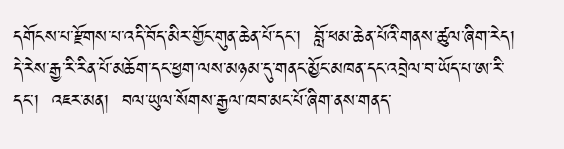དགོངས་པ་རྫོགས་པ་འདི་བོད་མིར་གྱོང་གུན་ཆེན་པོ་དང་།  བློ་ཕམ་ཆེན་པོའི་གནས་ཚུལ་ཞིག་རེད། དེ་རེས་རྒྱ་རི་རིན་པོ་མཆོག་དང་ཕྱག་ལས་མཉམ་དུ་གནང་མྱོང་མཁན་དང་འབྲེལ་བ་ཡོད་པ་ཨ་རི་དང་།  འཇར་མན།  བལ་ཡུལ་སོགས་རྒྱལ་ཁབ་མང་པོ་ཞིག་ནས་གནད་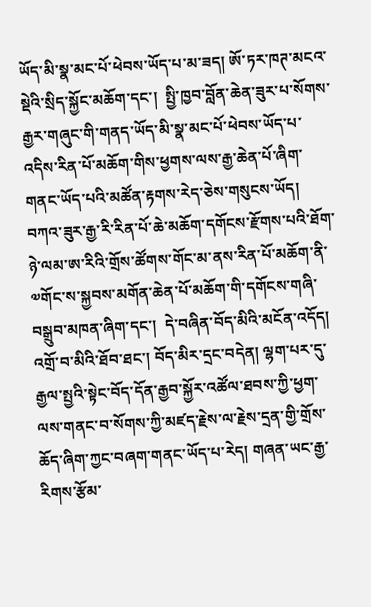ཡོད་མི་སྣ་མང་པོ་ཕེབས་ཡོད་པ་མ་ཟད། ཨོ་ཏར་ཁཊ་མངའ་སྡེའི་སྲིད་སྐྱོང་མཆོག་དང་།  སྤྱི་ཁྱབ་བློན་ཆེན་ཟུར་པ་སོགས་རྒྱར་གཞུང་གི་གནད་ཡོད་མི་སྣ་མང་པོ་ཕེབས་ཡོད་པ་འདིས་རིན་པོ་མཆོག་གིས་ཕྱགས་ལས་རྒྱ་ཆེན་པོ་ཞིག་གནང་ཡོད་པའི་མཚོན་རྟགས་རེད་ཅེས་གསུངས་ཡོད།
བཀའ་ཟུར་རྒྱ་རི་རིན་པོ་ཆེ་མཆོག་དགོངས་རྫོགས་པའི་ཐོག་ཉེ་ལམ་ཨ་རིའི་གྲོས་ཚོགས་གོང་མ་ནས་རིན་པོ་མཆོག་ནི་༧གོང་ས་སྐྱབས་མགོན་ཆེན་པོ་མཆོག་གི་དགོངས་གཞི་བསྒྲུབ་མཁན་ཞིག་དང་།  དེ་བཞིན་བོད་མིའི་མངོན་འདོད། འགྲོ་བ་མིའི་ཐོབ་ཐང་། བོད་མིར་དྲང་བདེན། ལྷག་པར་དུ་རྒྱལ་སྤྱའི་སྟེང་བོད་དོན་རྒྱབ་སྐྱོར་འཚོལ་ཐབས་ཀྱི་ཕྱག་ལས་གནང་བ་སོགས་ཀྱི་མཛད་རྗེས་ལ་རྗེས་དྲན་གྱི་གྲོས་ཆོད་ཞིག་ཀྱང་བཞག་གནང་ཡོད་པ་རེད། གཞན་ཡང་རྒྱ་རིགས་རྩོམ་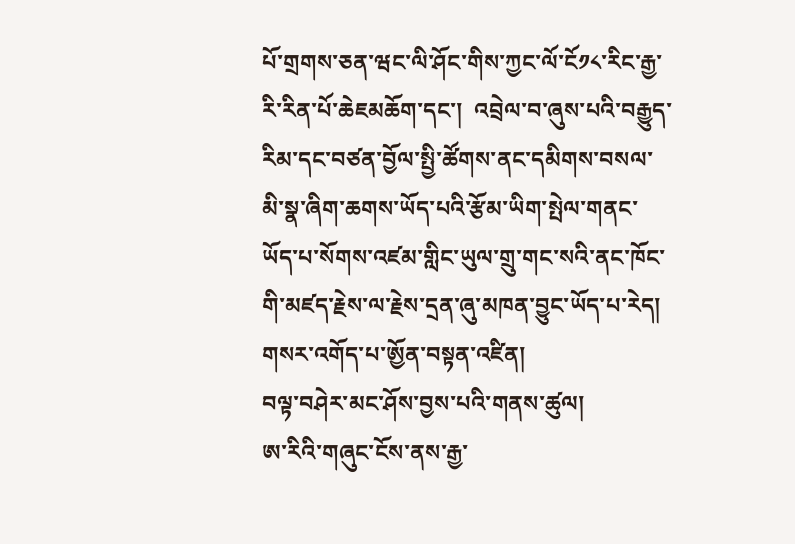པོ་གྲགས་ཅན་ཝང་ལི་ཤོང་གིས་ཀྱང་ལོ་ངོ༡༨་རིང་རྒྱ་རི་རིན་པོ་ཆེཇམཆོག་དང་།  འབྲེལ་བ་ཞུས་པའི་བརྒྱུད་རིམ་དང་བཙན་བྱོལ་སྤྱི་ཚོགས་ནང་དམིགས་བསལ་མི་སྣ་ཞིག་ཆགས་ཡོད་པའི་རྩོམ་ཡིག་སྤེལ་གནང་ཡོད་པ་སོགས་འཛམ་གླིང་ཡུལ་གྲུ་གང་སའི་ནང་ཁོང་གི་མཛད་རྗེས་ལ་རྗེས་དྲན་ཞུ་མཁན་བྱུང་ཡོད་པ་རེད།
གསར་འགོད་པ་ཨྱོན་བསྟན་འཛིན།
བལྟ་བཤེར་མང་ཤོས་བྱས་པའི་གནས་ཚུལ།
ཨ་རིའི་གཞུང་ངོས་ནས་རྒྱ་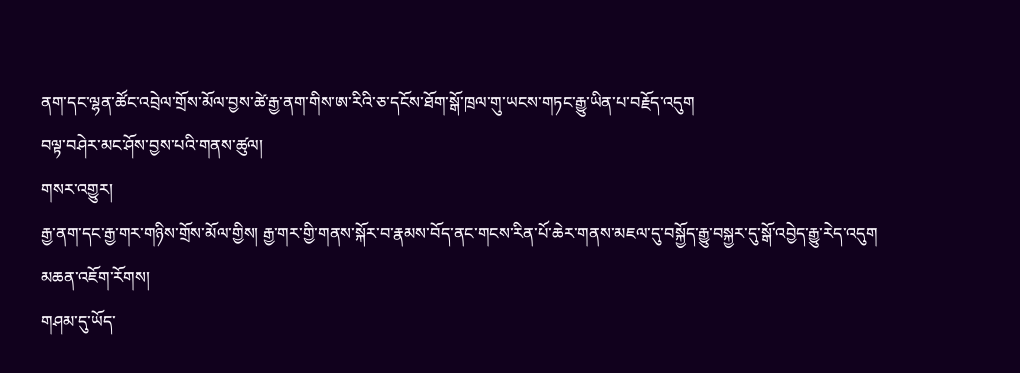ནག་དང་ལྷན་ཚོང་འབྲེལ་གྲོས་མོལ་བྱས་ཚེ་རྒྱ་ནག་གིས་ཨ་རིའི་ཅ་དངོས་ཐོག་སྒོ་ཁྲལ་གུ་ཡངས་གཏང་རྒྱུ་ཡིན་པ་བརྗོད་འདུག
བལྟ་བཤེར་མང་ཤོས་བྱས་པའི་གནས་ཚུལ།
གསར་འགྱུར།
རྒྱ་ནག་དང་རྒྱ་གར་གཉིས་གྲོས་མོལ་གྱིས། རྒྱ་གར་གྱི་གནས་སྐོར་བ་རྣམས་བོད་ནང་གངས་རིན་པོ་ཆེར་གནས་མཇལ་དུ་བསྐྱོད་རྒྱུ་བསྐྱར་དུ་སྒོ་འབྱེད་རྒྱུ་རེད་འདུག
མཆན་འཇོག་རོགས།
གཤམ་དུ་ཡོད་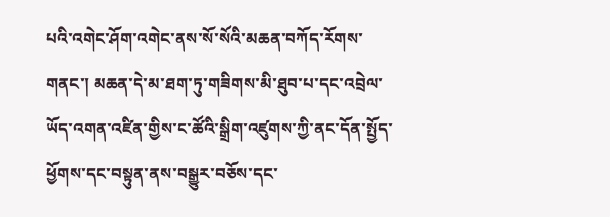པའི་འགེང་ཤོག་འགེང་ནས་སོ་སོའི་མཆན་བཀོད་རོགས་གནང་། མཆན་དེ་མ་ཐག་ཏུ་གཟིགས་མི་ཐུབ་པ་དང་འབྲེལ་ཡོད་འགན་འཛིན་གྱིས་ང་ཚོའི་སྒྲིག་འཛུགས་ཀྱི་ནང་དོན་སྤྱོད་ཕྱོགས་དང་བསྟུན་ནས་བསྒྱུར་བཅོས་དང་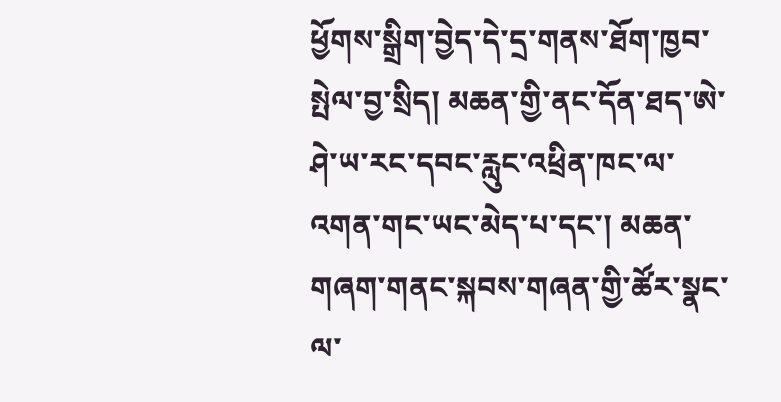ཕྱོགས་སྒྲིག་བྱེད་དེ་དྲ་གནས་ཐོག་ཁྱབ་སྤེལ་བྱ་སྲིད། མཆན་གྱི་ནང་དོན་ཐད་ཨེ་ཤེ་ཡ་རང་དབང་རླུང་འཕྲིན་ཁང་ལ་འགན་གང་ཡང་མེད་པ་དང་། མཆན་གཞག་གནང་སྐབས་གཞན་གྱི་ཚོར་སྣང་ལ་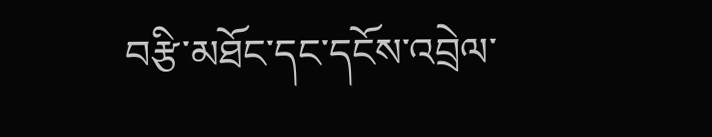བརྩི་མཐོང་དང་དངོས་འབྲེལ་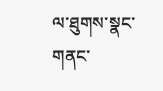ལ་ཐུགས་སྣང་གནང་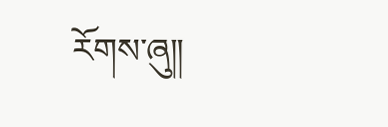རོགས་ཞུ༎